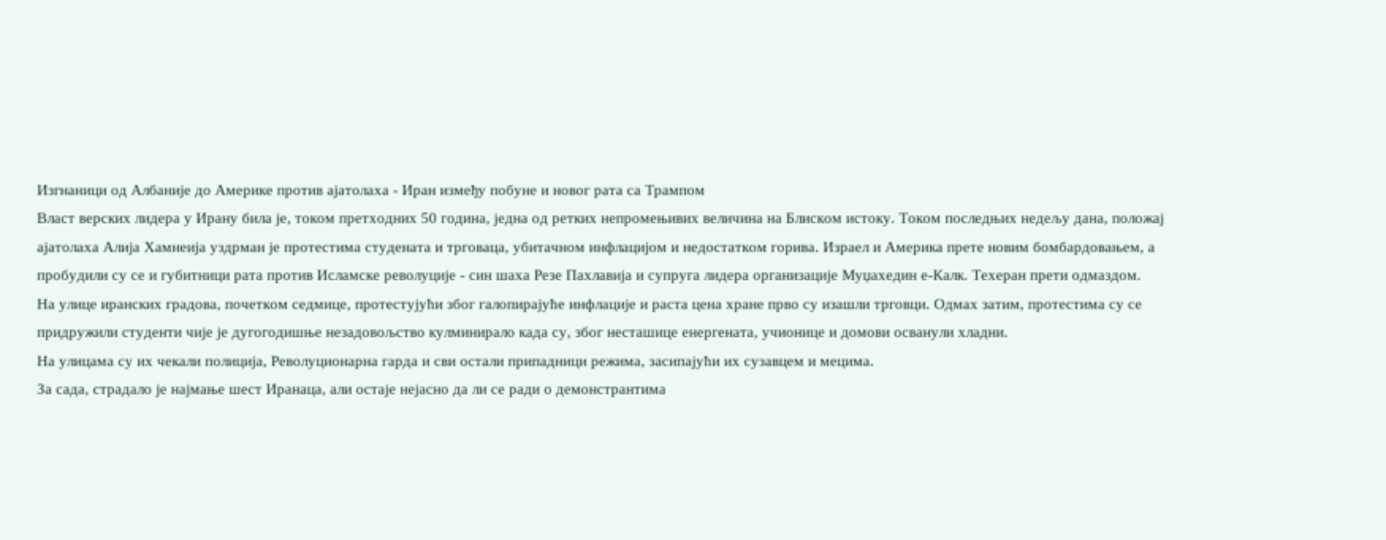Изгнаници од Албаније до Америке против ајатолаха - Иран између побуне и новог рата са Трампом
Власт верских лидера у Ирану била је, током претходних 50 година, једна од ретких непромењивих величина на Блиском истоку. Током последњих недељу дана, положај ајатолаха Алија Хамнеија уздрман је протестима студената и трговаца, убитачном инфлацијом и недостатком горива. Израел и Америка прете новим бомбардовањем, а пробудили су се и губитници рата против Исламске револуције - син шаха Резе Пахлавија и супруга лидера организације Муџахедин е-Калк. Техеран прети одмаздом.
На улице иранских градова, почетком седмице, протестујући због галопирајуће инфлације и раста цена хране прво су изашли трговци. Одмах затим, протестима су се придружили студенти чије је дугогодишње незадовољство кулминирало када су, због несташице енергената, учионице и домови осванули хладни.
На улицама су их чекали полиција, Револуционарна гарда и сви остали припадници режима, засипајући их сузавцем и мецима.
За сада, страдало је најмање шест Иранаца, али остаје нејасно да ли се ради о демонстрантима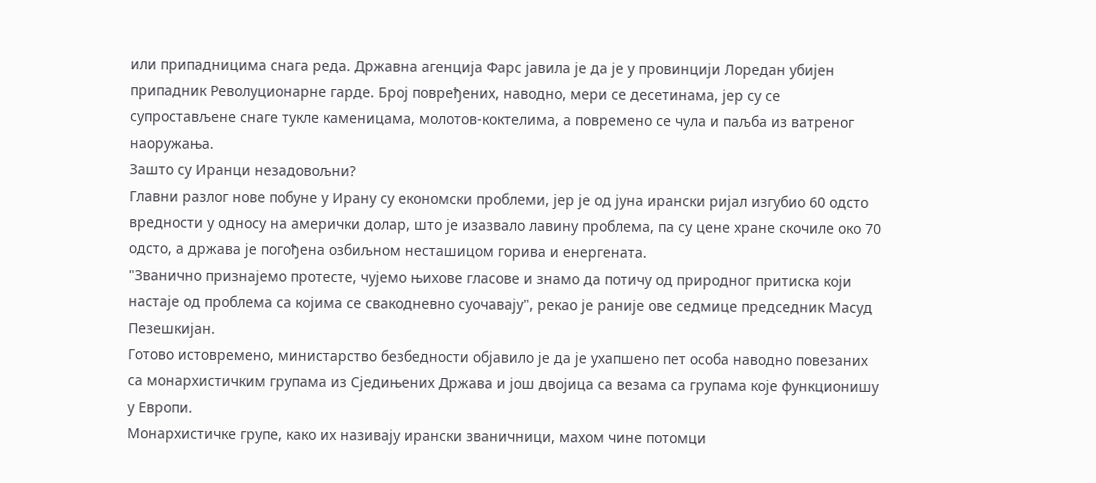или припадницима снага реда. Државна агенција Фарс јавила је да је у провинцији Лоредан убијен припадник Револуционарне гарде. Број повређених, наводно, мери се десетинама, јер су се супростављене снаге тукле каменицама, молотов-коктелима, а повремено се чула и паљба из ватреног наоружања.
Зашто су Иранци незадовољни?
Главни разлог нове побуне у Ирану су економски проблеми, јер је од јуна ирански ријал изгубио 60 одсто вредности у односу на амерички долар, што је изазвало лавину проблема, па су цене хране скочиле око 70 одсто, а држава је погођена озбиљном несташицом горива и енергената.
"Званично признајемо протесте, чујемо њихове гласове и знамо да потичу од природног притиска који настаје од проблема са којима се свакодневно суочавају", рекао је раније ове седмице председник Масуд Пезешкијан.
Готово истовремено, министарство безбедности објавило је да је ухапшено пет особа наводно повезаних са монархистичким групама из Сједињених Држава и још двојица са везама са групама које функционишу у Европи.
Монархистичке групе, како их називају ирански званичници, махом чине потомци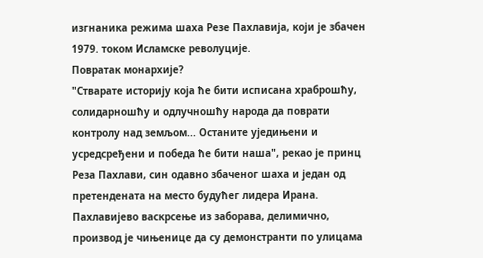изгнаника режима шаха Резе Пахлавија, који је збачен 1979. током Исламске револуције.
Повратак монархије?
"Стварате историју која ће бити исписана храброшћу, солидарношћу и одлучношћу народа да поврати контролу над земљом... Останите уједињени и усредсређени и победа ће бити наша", рекао је принц Реза Пахлави, син одавно збаченог шаха и један од претендената на место будућег лидера Ирана.
Пахлавијево васкрсење из заборава, делимично, производ је чињенице да су демонстранти по улицама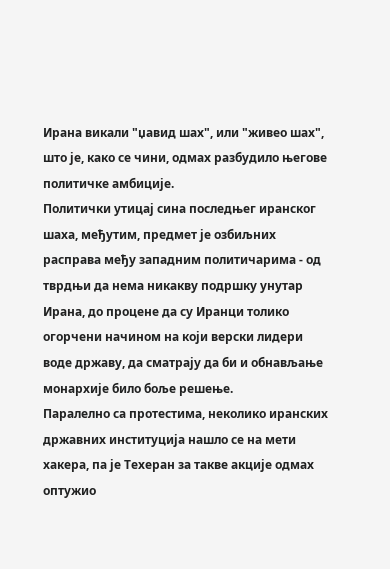Ирана викали "џавид шах", или "живео шах", што је, како се чини, одмах разбудило његове политичке амбиције.
Политички утицај сина последњег иранског шаха, међутим, предмет је озбиљних расправа међу западним политичарима - од тврдњи да нема никакву подршку унутар Ирана, до процене да су Иранци толико огорчени начином на који верски лидери воде државу, да сматрају да би и обнављање монархије било боље решење.
Паралелно са протестима, неколико иранских државних институција нашло се на мети хакера, па је Техеран за такве акције одмах оптужио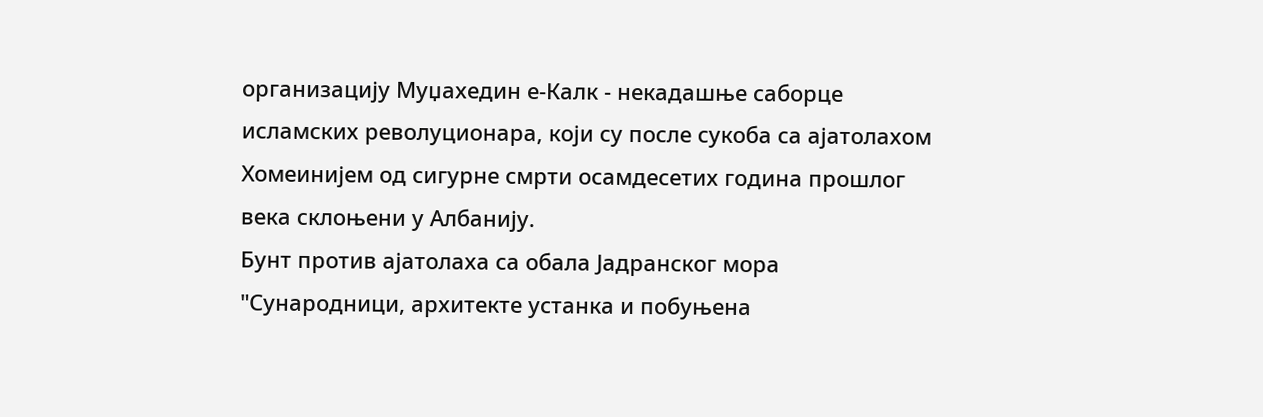организацију Муџахедин е-Калк - некадашње саборце исламских револуционара, који су после сукоба са ајатолахом Хомеинијем од сигурне смрти осамдесетих година прошлог века склоњени у Албанију.
Бунт против ајатолаха са обала Јадранског мора
"Сународници, архитекте устанка и побуњена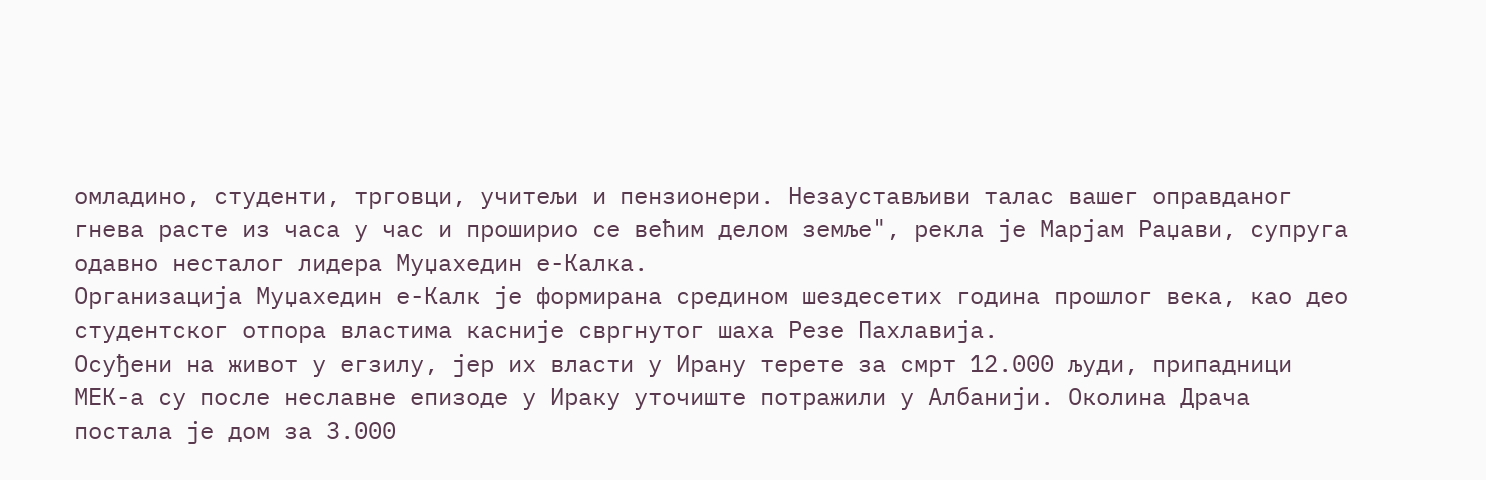омладино, студенти, трговци, учитељи и пензионери. Незаустављиви талас вашег оправданог гнева расте из часа у час и проширио се већим делом земље", рекла је Марјам Раџави, супруга одавно несталог лидера Муџахедин е-Калка.
Организација Муџахедин е-Калк је формирана средином шездесетих година прошлог века, као део студентског отпора властима касније свргнутог шаха Резе Пахлавија.
Осуђени на живот у егзилу, јер их власти у Ирану терете за смрт 12.000 људи, припадници МЕК-а су после неславне епизоде у Ираку уточиште потражили у Албанији. Околина Драча постала је дом за 3.000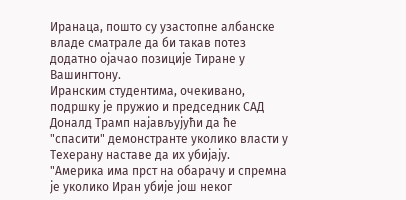Иранаца, пошто су узастопне албанске владе сматрале да би такав потез додатно ојачао позиције Тиране у Вашингтону.
Иранским студентима, очекивано, подршку је пружио и председник САД Доналд Трамп најављујући да ће "спасити" демонстранте уколико власти у Техерану наставе да их убијају.
"Америка има прст на обарачу и спремна је уколико Иран убије још неког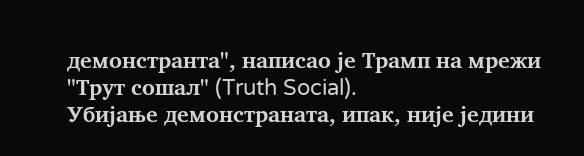демонстранта", написао је Трамп на мрежи "Трут сошал" (Truth Social).
Убијање демонстраната, ипак, није једини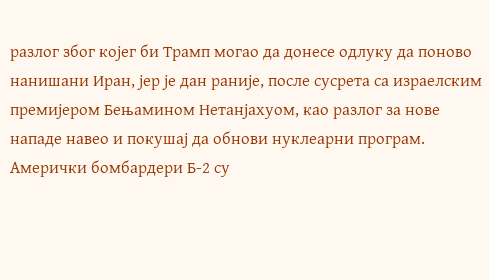разлог због којег би Трамп могао да донесе одлуку да поново нанишани Иран, јер је дан раније, после сусрета са израелским премијером Бењамином Нетанјахуом, као разлог за нове нападе навео и покушај да обнови нуклеарни програм.
Амерички бомбардери Б-2 су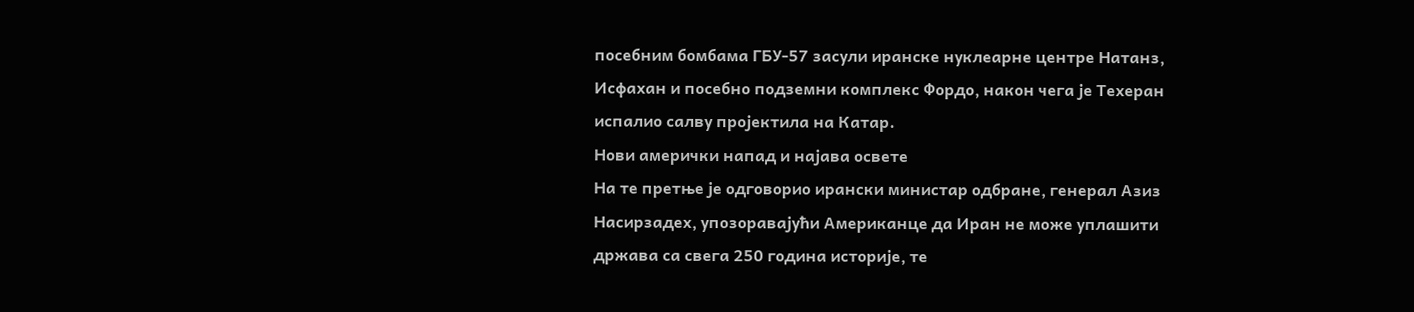посебним бомбама ГБУ-57 засули иранске нуклеарне центре Натанз, Исфахан и посебно подземни комплекс Фордо, након чега је Техеран испалио салву пројектила на Катар.
Нови амерички напад и најава освете
На те претње је одговорио ирански министар одбране, генерал Азиз Насирзадех, упозоравајући Американце да Иран не може уплашити држава са свега 250 година историје, те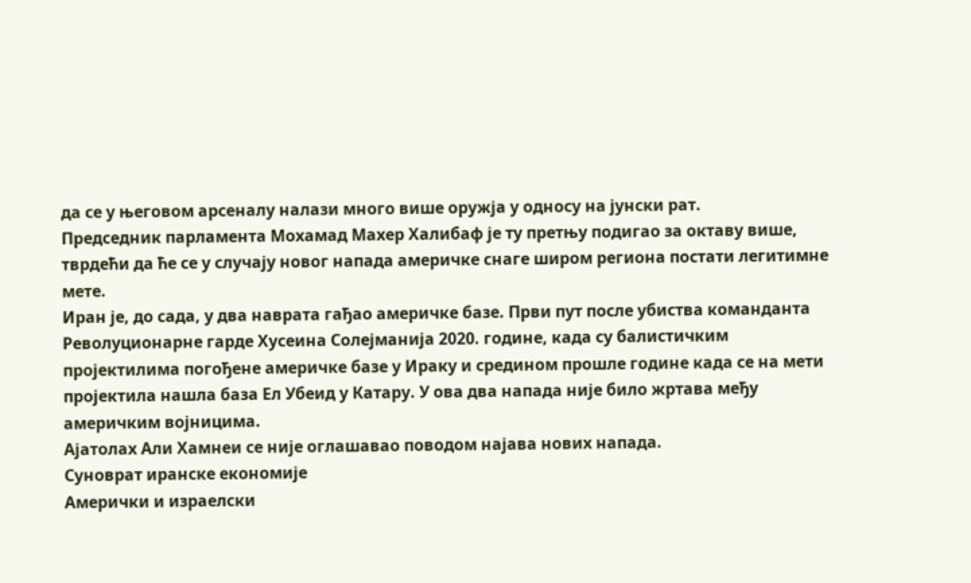да се у његовом арсеналу налази много више оружја у односу на јунски рат.
Председник парламента Мохамад Махер Халибаф је ту претњу подигао за октаву више, тврдећи да ће се у случају новог напада америчке снаге широм региона постати легитимне мете.
Иран је, до сада, у два наврата гађао америчке базе. Први пут после убиства команданта Револуционарне гарде Хусеина Солејманија 2020. године, када су балистичким пројектилима погођене америчке базе у Ираку и средином прошле године када се на мети пројектила нашла база Ел Убеид у Катару. У ова два напада није било жртава међу америчким војницима.
Ајатолах Али Хамнеи се није оглашавао поводом најава нових напада.
Суноврат иранске економије
Амерички и израелски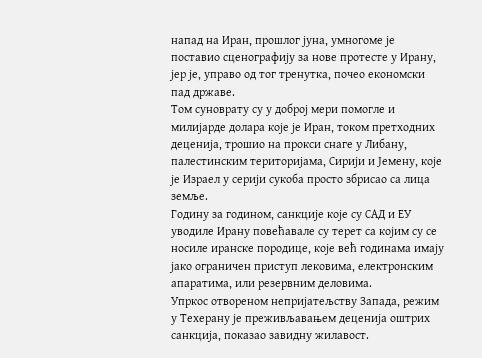напад на Иран, прошлог јуна, умногоме је поставио сценографију за нове протесте у Ирану, јер је, управо од тог тренутка, почео економски пад државе.
Том суноврату су у доброј мери помогле и милијарде долара које је Иран, током претходних деценија, трошио на прокси снаге у Либану, палестинским територијама, Сирији и Јемену, које је Израел у серији сукоба просто збрисао са лица земље.
Годину за годином, санкције које су САД и ЕУ уводиле Ирану повећавале су терет са којим су се носиле иранске породице, које већ годинама имају јако ограничен приступ лековима, електронским апаратима, или резервним деловима.
Упркос отвореном непријатељству Запада, режим у Техерану је преживљавањем деценија оштрих санкција, показао завидну жилавост.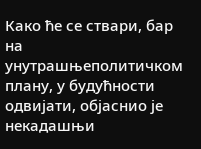Како ће се ствари, бар на унутрашњеполитичком плану, у будућности одвијати, објаснио је некадашњи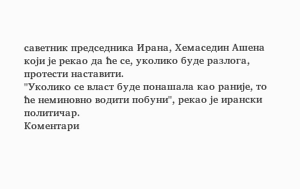саветник председника Ирана, Хемаседин Ашена који је рекао да ће се, уколико буде разлога, протести наставити.
"Уколико се власт буде понашала као раније, то ће неминовно водити побуни", рекао је ирански политичар.
Коментари